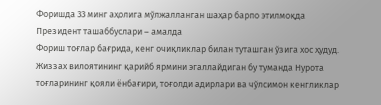Форишда 33 минг аҳолига мўлжалланган шаҳар барпо этилмоқда
Президент ташаббуслари – амалда
Фориш тоғлар бағрида, кенг очиқликлар билан туташган ўзига хос ҳудуд. Жиззах вилоятининг қарийб ярмини эгаллайдиган бу туманда Нурота тоғларининг қояли ёнбағири, тоғолди адирлари ва чўлсимон кенгликлар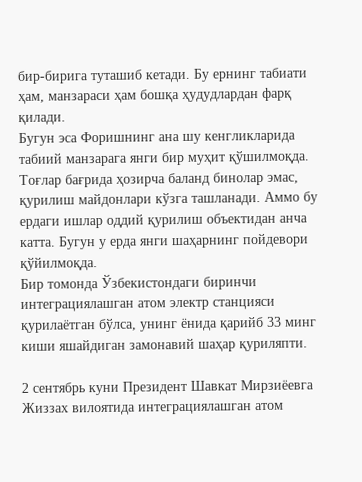бир-бирига туташиб кетади. Бу ернинг табиати ҳам, манзараси ҳам бошқа ҳудудлардан фарқ қилади.
Бугун эса Форишнинг ана шу кенгликларида табиий манзарага янги бир муҳит қўшилмоқда. Тоғлар бағрида ҳозирча баланд бинолар эмас, қурилиш майдонлари кўзга ташланади. Аммо бу ердаги ишлар оддий қурилиш объектидан анча катта. Бугун у ерда янги шаҳарнинг пойдевори қўйилмоқда.
Бир томонда Ўзбекистондаги биринчи интеграциялашган атом электр станцияси қурилаётган бўлса, унинг ёнида қарийб 33 минг киши яшайдиган замонавий шаҳар қуриляпти.

2 сентябрь куни Президент Шавкат Мирзиёевга Жиззах вилоятида интеграциялашган атом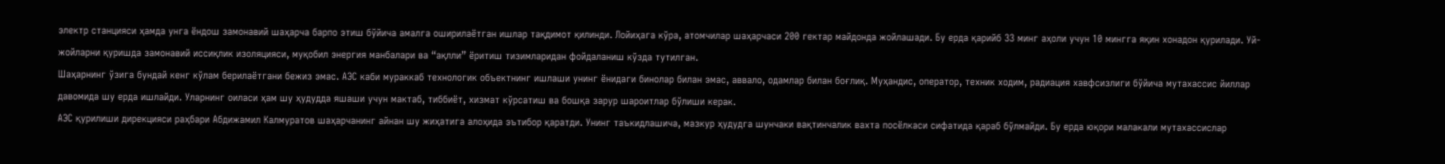электр станцияси ҳамда унга ёндош замонавий шаҳарча барпо этиш бўйича амалга оширилаётган ишлар тақдимот қилинди. Лойиҳага кўра, атомчилар шаҳарчаси 200 гектар майдонда жойлашади. Бу ерда қарийб 33 минг аҳоли учун 10 мингга яқин хонадон қурилади. Уй-жойларни қуришда замонавий иссиқлик изоляцияси, муқобил энергия манбалари ва “ақлли” ёритиш тизимларидан фойдаланиш кўзда тутилган.
Шаҳарнинг ўзига бундай кенг кўлам берилаётгани бежиз эмас. АЭС каби мураккаб технологик объектнинг ишлаши унинг ёнидаги бинолар билан эмас, аввало, одамлар билан боғлиқ. Муҳандис, оператор, техник ходим, радиация хавфсизлиги бўйича мутахассис йиллар давомида шу ерда ишлайди. Уларнинг оиласи ҳам шу ҳудудда яшаши учун мактаб, тиббиёт, хизмат кўрсатиш ва бошқа зарур шароитлар бўлиши керак.
АЭС қурилиши дирекцияси раҳбари Абдижамил Калмуратов шаҳарчанинг айнан шу жиҳатига алоҳида эътибор қаратди. Унинг таъкидлашича, мазкур ҳудудга шунчаки вақтинчалик вахта посёлкаси сифатида қараб бўлмайди. Бу ерда юқори малакали мутахассислар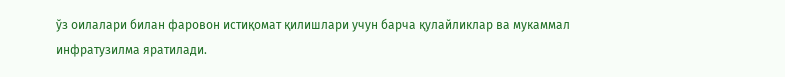ўз оилалари билан фаровон истиқомат қилишлари учун барча қулайликлар ва мукаммал инфратузилма яратилади.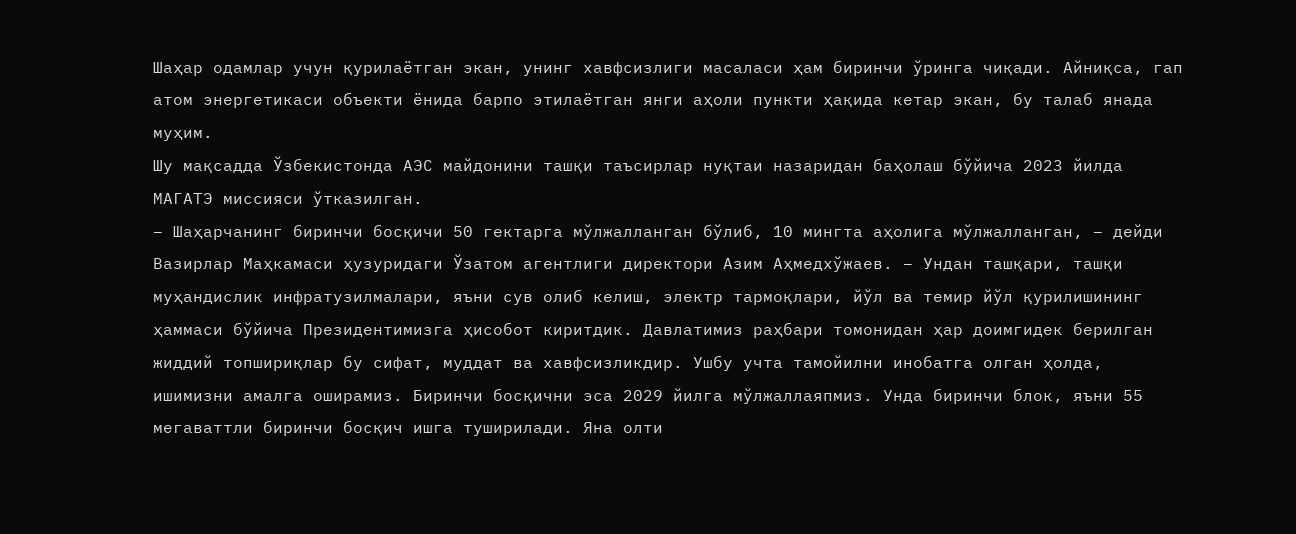Шаҳар одамлар учун қурилаётган экан, унинг хавфсизлиги масаласи ҳам биринчи ўринга чиқади. Айниқса, гап атом энергетикаси объекти ёнида барпо этилаётган янги аҳоли пункти ҳақида кетар экан, бу талаб янада муҳим.
Шу мақсадда Ўзбекистонда АЭС майдонини ташқи таъсирлар нуқтаи назаридан баҳолаш бўйича 2023 йилда МАГАТЭ миссияси ўтказилган.
– Шаҳарчанинг биринчи босқичи 50 гектарга мўлжалланган бўлиб, 10 мингта аҳолига мўлжалланган, – дейди Вазирлар Маҳкамаси ҳузуридаги Ўзатом агентлиги директори Азим Аҳмедхўжаев. – Ундан ташқари, ташқи муҳандислик инфратузилмалари, яъни сув олиб келиш, электр тармоқлари, йўл ва темир йўл қурилишининг ҳаммаси бўйича Президентимизга ҳисобот киритдик. Давлатимиз раҳбари томонидан ҳар доимгидек берилган жиддий топшириқлар бу сифат, муддат ва хавфсизликдир. Ушбу учта тамойилни инобатга олган ҳолда, ишимизни амалга оширамиз. Биринчи босқични эса 2029 йилга мўлжаллаяпмиз. Унда биринчи блок, яъни 55 мегаваттли биринчи босқич ишга туширилади. Яна олти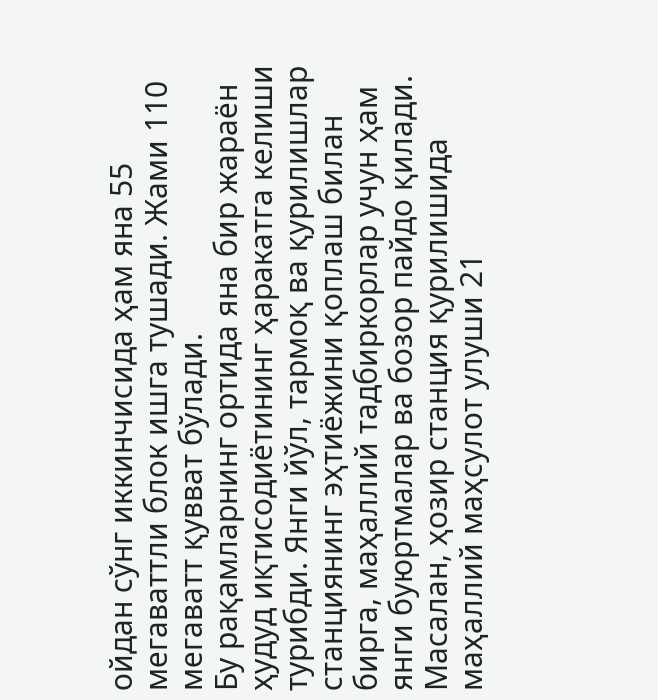ойдан сўнг иккинчисида ҳам яна 55 мегаваттли блок ишга тушади. Жами 110 мегаватт қувват бўлади.
Бу рақамларнинг ортида яна бир жараён ҳудуд иқтисодиётининг ҳаракатга келиши турибди. Янги йўл, тармоқ ва қурилишлар станциянинг эҳтиёжини қоплаш билан бирга, маҳаллий тадбиркорлар учун ҳам янги буюртмалар ва бозор пайдо қилади.
Масалан, ҳозир станция қурилишида маҳаллий маҳсулот улуши 21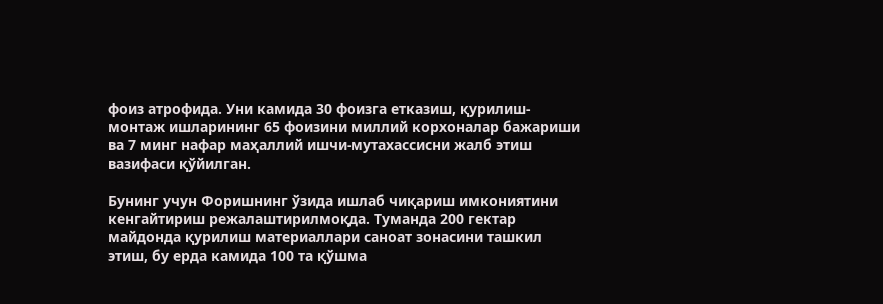фоиз атрофида. Уни камида 30 фоизга етказиш, қурилиш-монтаж ишларининг 65 фоизини миллий корхоналар бажариши ва 7 минг нафар маҳаллий ишчи-мутахассисни жалб этиш вазифаси қўйилган.

Бунинг учун Форишнинг ўзида ишлаб чиқариш имкониятини кенгайтириш режалаштирилмоқда. Туманда 200 гектар майдонда қурилиш материаллари саноат зонасини ташкил этиш, бу ерда камида 100 та қўшма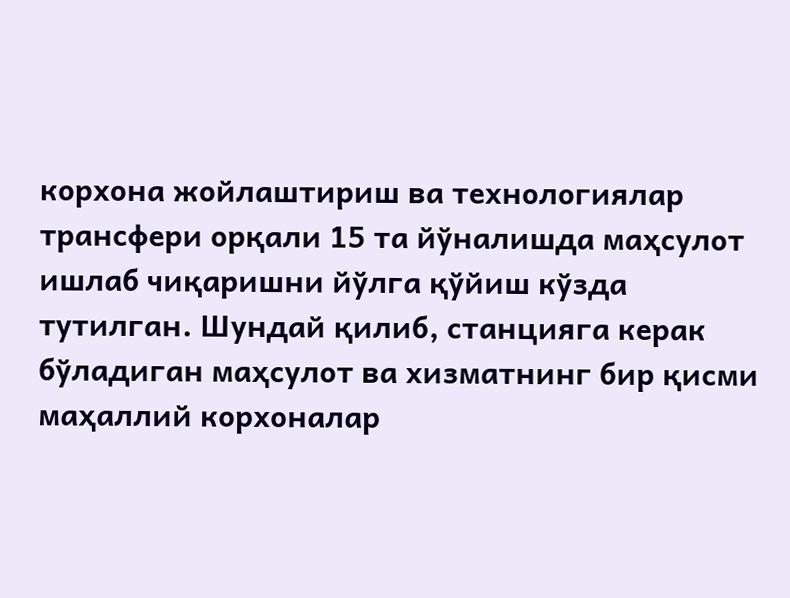корхона жойлаштириш ва технологиялар трансфери орқали 15 та йўналишда маҳсулот ишлаб чиқаришни йўлга қўйиш кўзда тутилган. Шундай қилиб, станцияга керак бўладиган маҳсулот ва хизматнинг бир қисми маҳаллий корхоналар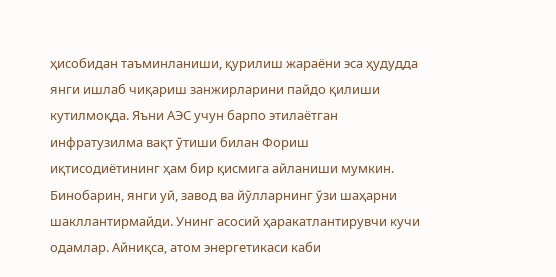ҳисобидан таъминланиши, қурилиш жараёни эса ҳудудда янги ишлаб чиқариш занжирларини пайдо қилиши кутилмоқда. Яъни АЭС учун барпо этилаётган инфратузилма вақт ўтиши билан Фориш иқтисодиётининг ҳам бир қисмига айланиши мумкин.
Бинобарин, янги уй, завод ва йўлларнинг ўзи шаҳарни шакллантирмайди. Унинг асосий ҳаракатлантирувчи кучи одамлар. Айниқса, атом энергетикаси каби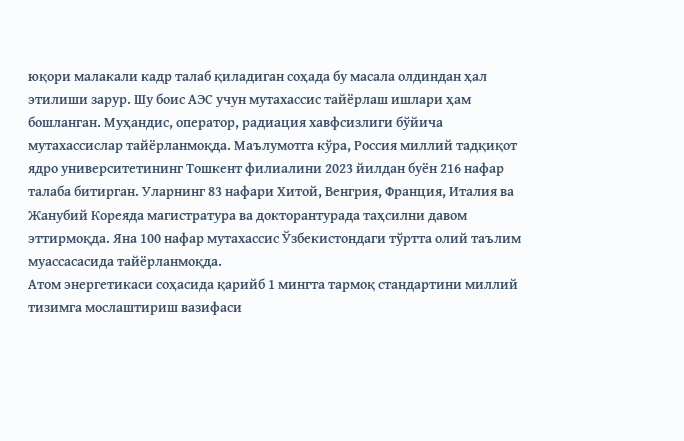юқори малакали кадр талаб қиладиган соҳада бу масала олдиндан ҳал этилиши зарур. Шу боис АЭС учун мутахассис тайёрлаш ишлари ҳам бошланган. Муҳандис, оператор, радиация хавфсизлиги бўйича мутахассислар тайёрланмоқда. Маълумотга кўра, Россия миллий тадқиқот ядро университетининг Тошкент филиалини 2023 йилдан буён 216 нафар талаба битирган. Уларнинг 83 нафари Хитой, Венгрия, Франция, Италия ва Жанубий Кореяда магистратура ва докторантурада таҳсилни давом эттирмоқда. Яна 100 нафар мутахассис Ўзбекистондаги тўртта олий таълим муассасасида тайёрланмоқда.
Атом энергетикаси соҳасида қарийб 1 мингта тармоқ стандартини миллий тизимга мослаштириш вазифаси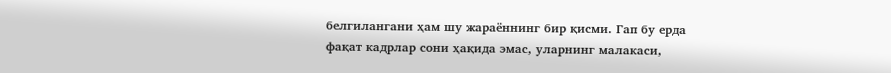белгилангани ҳам шу жараённинг бир қисми. Гап бу ерда фақат кадрлар сони ҳақида эмас, уларнинг малакаси,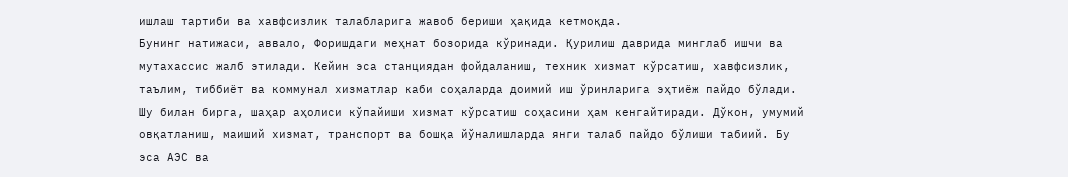ишлаш тартиби ва хавфсизлик талабларига жавоб бериши ҳақида кетмоқда.
Бунинг натижаси, аввало, Форишдаги меҳнат бозорида кўринади. Қурилиш даврида минглаб ишчи ва мутахассис жалб этилади. Кейин эса станциядан фойдаланиш, техник хизмат кўрсатиш, хавфсизлик, таълим, тиббиёт ва коммунал хизматлар каби соҳаларда доимий иш ўринларига эҳтиёж пайдо бўлади.
Шу билан бирга, шаҳар аҳолиси кўпайиши хизмат кўрсатиш соҳасини ҳам кенгайтиради. Дўкон, умумий овқатланиш, маиший хизмат, транспорт ва бошқа йўналишларда янги талаб пайдо бўлиши табиий. Бу эса АЭС ва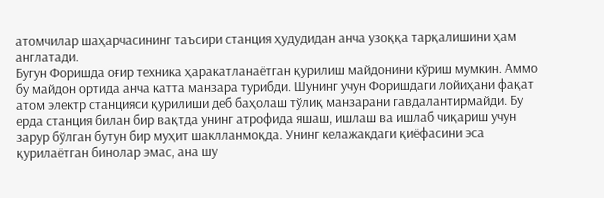атомчилар шаҳарчасининг таъсири станция ҳудудидан анча узоққа тарқалишини ҳам англатади.
Бугун Форишда оғир техника ҳаракатланаётган қурилиш майдонини кўриш мумкин. Аммо бу майдон ортида анча катта манзара турибди. Шунинг учун Форишдаги лойиҳани фақат атом электр станцияси қурилиши деб баҳолаш тўлиқ манзарани гавдалантирмайди. Бу ерда станция билан бир вақтда унинг атрофида яшаш, ишлаш ва ишлаб чиқариш учун зарур бўлган бутун бир муҳит шаклланмоқда. Унинг келажакдаги қиёфасини эса қурилаётган бинолар эмас, ана шу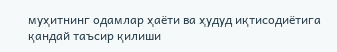муҳитнинг одамлар ҳаёти ва ҳудуд иқтисодиётига қандай таъсир қилиши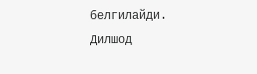белгилайди.
Дилшод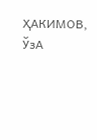ҲАКИМОВ,
ЎзА